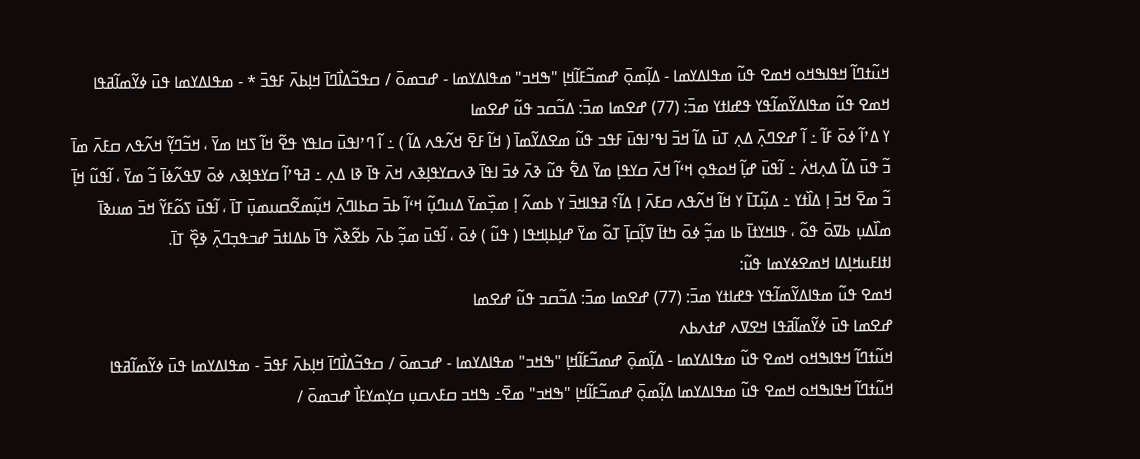ߞߎ߬ߙߣߊ߬ ߞߟߊߒߞߋ ߞߘߐ ߟߎ߬ ߘߟߊߡߌߘߊ - ߡߊ߲߬ߘߋ߲߫ ߝߘߏ߬ߓߊ߬ߞߊ߲ "ߒߞߏ" ߘߟߊߡߌߘߊ - ߝߏߘߋ߫ / ߛߟߏ߬ߡߊ߯ߣߊ߫ ߞߊ߲ߕߍ߫ ߓߟߏ߫ * - ߘߟߊߡߌߘߊ ߟߎ߫ ߦߌ߬ߘߊ߬ߥߟߊ
ߞߘߐ ߟߎ߬ ߘߟߊߡߌ߬ߘߊ߬ߟߌ ߟߝߊߙߌ ߘߏ߫: (77) ߝߐߘߊ ߘߏ߫: ߡߏ߬ߛߏ ߟߎ߬ ߝߐߘߊ
ߌ ߡߴߊ߬ ߦߋ߫ ߓߊ߬ ߸ ߊ߬ ߝߐߣߍ߲߫ ߡߍ߲ ߠߎ߫ ߡߊ߬ ߞߏ߫ ߊߟߴߊߟߎ߫ ߓߟߏ ߟߎ߬ ߘߐߡߌ߬ߘߊ߫ ( ߞߊ߬ ߓߐ߫ ߞߍ߬ߟߍ ߡߊ߬ ) ߸ ߊ߬ ߣߴߊߟߎ߫ ߛߊߟߌ ߟߐ߬ ߞߊ߬ ߖߞߊ ߘߌ߫ ، ߞߏ߬ߣߌ߲߬ ߞߍ߬ߟߍ ߛߓߍ߫ ߘߊ߫ ߏ߬ ߟߎ߫ ߡߊ߬ ߡߍ߲ߞߍ߭ ߸ ߊ߬ߟߎ߫ ߝߊ߲߬ ߞߋߟߋ߲ ߞߵߊ߬ ߞߍ߫ ߛߌߟߊ߲ ߘߌ߫ ߡߐ߱ ߟߎ߬ ߢߍ߫ ߦߏ߫ ߊߟߊ߫ ߢߍߛߌߟߊ߲ߢߍ ߞߍ߫ ߟߊ߫ ߢߊ ߡߍ߲ ߸ ߥߟߴߊ߬ ߛߌߟߊ߲ߢߍ ߦߋ߫ ߜߟߍ߬ߦߊ߫ ߏ߬ ߘߌ߫ ، ߊ߬ߟߎ߬ ߞߊ߲߫ ߏ߬ ߘߐ߫ ߞߏ߫ ߊ߲ ߡߊ߰ߙߌ ߸ ߡߎ߲߬ߠߊ߫ ߌ ߞߊ߬ ߞߍ߬ߟߍ ߛߓߍ߫ ߊ߲ ߡߊ߬؟ ߥߟߊߞߏ߫ ߌ ߕߘߍ߬ ߊ߲ ߘߏ߲߰ߘߌ߫ ߡߎߣߎ߲߬ ߞߵߊ߬ ߕߏ߫ ߛߕߊߣߍ߲߫ ߞߎ߲߬ߘߐ߬ߛߎߘߎ߲߫ ߠߊ߫ ، ߊ߬ߟߎ߫ ߖߋ߬ߓߌ߬ ߞߏ߫ ߘߎߢߊ߫ ߘߊ߰ߡߎ߲ ߕߜߋ߫ ߟߋ߬ ، ߟߊߞߌߙߊ߫ ߕߊ ߘߏ߲߬ ߦߋ߫ ߤߙߊ߫ ߜߊ߲߬ߛߊ߲߫ ߠߋ߬ ߘߌ߫ ߝߊ߲ߕߊ߲ߞߟߊ ( ߟߎ߬ ) ߦߋ߫ ، ߊ߬ߟߎ߫ ߘߏ߲߬ ߕߍ߫ ߕߐ߬ߢߍ߰ ߟߊ߫ ߕߡߊߙߏ߫ ߝߏߟߏ߲ߣߍ߲߫ ߢߐ߲߰ ߠߊ߫.
ߊߙߊߓߎߞߊ߲ߡߊ ߞߘߐߦߌߘߊ ߟߎ߬:
ߞߘߐ ߟߎ߬ ߘߟߊߡߌ߬ߘߊ߬ߟߌ ߟߝߊߙߌ ߘߏ߫: (77) ߝߐߘߊ ߘߏ߫: ߡߏ߬ߛߏ ߟߎ߬ ߝߐߘߊ
ߝߐߘߊ ߟߎ߫ ߦߌ߬ߘߊ߬ߥߟߊ ߞߐߜߍ ߝߙߍߕߍ
ߞߎ߬ߙߣߊ߬ ߞߟߊߒߞߋ ߞߘߐ ߟߎ߬ ߘߟߊߡߌߘߊ - ߡߊ߲߬ߘߋ߲߫ ߝߘߏ߬ߓߊ߬ߞߊ߲ "ߒߞߏ" ߘߟߊߡߌߘߊ - ߝߏߘߋ߫ / ߛߟߏ߬ߡߊ߯ߣߊ߫ ߞߊ߲ߕߍ߫ ߓߟߏ߫ - ߘߟߊߡߌߘߊ ߟߎ߫ ߦߌ߬ߘߊ߬ߥߟߊ
ߞߎ߬ߙߣߊ߬ ߞߟߊߒߞߋ ߞߘߐ ߟߎ߬ ߘߟߊߡߌߘߊ ߡߊ߲߬ߘߋ߲߫ ߝߘߏ߬ߓߊ߬ߞߊ߲ "ߒߞߏ" ߘߐ߫߸ ߒߞߏ ߛߓߍߛߎ߲ ߛߌ߲ߘߌߓߊ߯ ߝߏߘߋ߫ /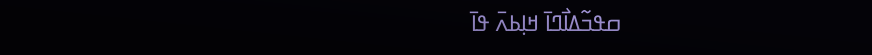ߛߟߏ߬ߡߊ߯ߣߊ߫ ߞߊ߲ߕߍ߫ ߟߊ߫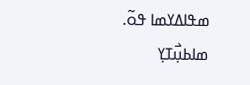ߘߟߊߡߌߘߊ ߟߋ߬.
ߘߊߕߎ߲߯ߠߌ߲